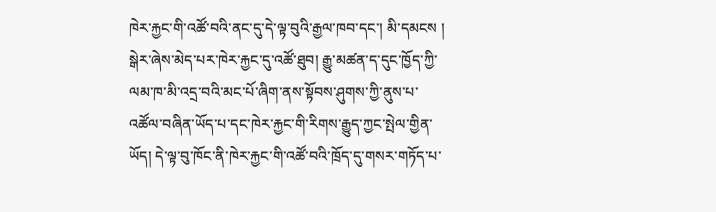ཁེར་རྐྱང་གི་འཚོ་བའི་ནང་དུ་དེ་ལྟ་བུའི་རྒྱལ་ཁབ་དང་། མི་དམངས ། སྒེར་ཞེས་མེད་པར་ཁེར་རྐྱང་དུ་འཚོ་ཐུབ། རྒྱུ་མཚན་ད་དུང་ཁྱོད་ཀྱི་ལམ་ཁ་མི་འདྲ་བའི་མང་པོ་ཞིག་ནས་སྟོབས་ཤུགས་ཀྱི་ནུས་པ་འཚོལ་བཞིན་ཡོད་པ་དང་ཁེར་རྐྱང་གི་རིགས་རྒྱུད་ཀྱང་སྤེལ་གྱིན་ཡོད། དེ་ལྟ་བུ་ཁོང་ནི་ཁེར་རྐྱང་གི་འཚོ་བའི་ཁྲོད་དུ་གསར་གཏོད་པ་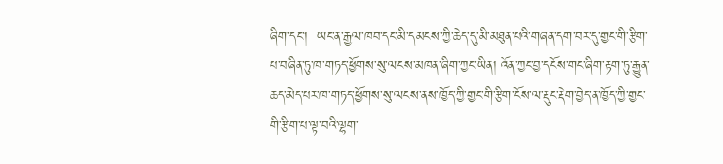ཞིག་དང་།  ཡང་ན་རྒྱལ་ཁབ་དང་མི་དམངས་ཀྱི་ཆེད་དུ་མི་མཐུན་པའི་གཞན་དག་བར་དུ་གྱང་གི་རྩིག་པ་བཞིན་ཏུ་ཁ་གཏད་ཕྱོགས་སུ་ལངས་མཁན་ཞིག་ཀྱང་ཡིན། འོན་ཀྱང་བྱ་དངོས་གང་ཞིག་རྟག་ཏུ་རྒྱུན་ཆད་མེད་པར་ཁ་གཏད་ཕྱོགས་སུ་ལངས་ནས་ཁྱོད་ཀྱི་གྱང་གི་རྩིག་ངོས་ལ་རྡུང་རྡེག་བྱེད་ན་ཁྱོད་ཀྱི་གྱང་གི་རྩིག་པ་ལྟ་བའི་ལྷག་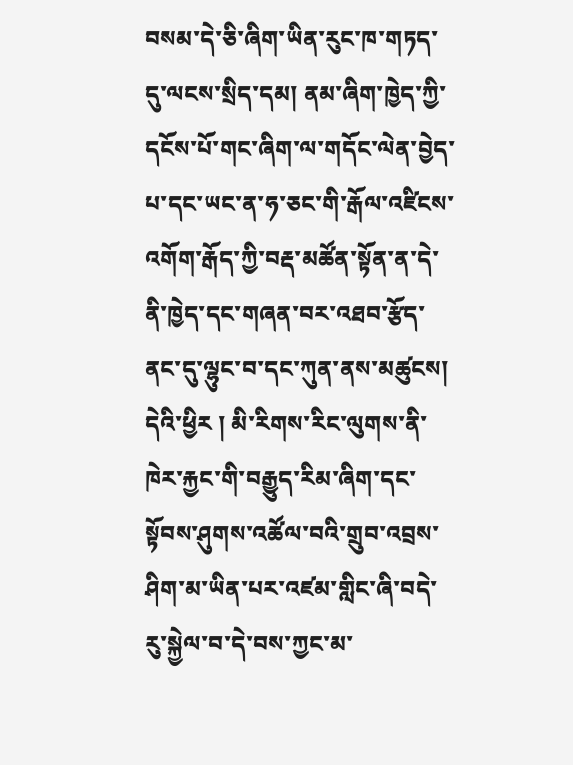བསམ་དེ་ཅི་ཞིག་ཡིན་རུང་ཁ་གཏད་དུ་ལངས་སྲིད་དམ། ནམ་ཞིག་ཁྱེད་ཀྱི་དངོས་པོ་གང་ཞིག་ལ་གདོང་ལེན་བྱེད་པ་དང་ཡང་ན་ཧ་ཅང་གི་རྒོལ་འཛིངས་འགོག་རྒོད་ཀྱི་བརྡ་མཚོན་སྟོན་ན་དེ་ནི་ཁྱེད་དང་གཞན་བར་འཐབ་རྩོད་ནང་དུ་ལྷུང་བ་དང་ཀུན་ནས་མཚུངས། དེའི་ཕྱིར ། མི་རིགས་རིང་ལུགས་ནི་ཁེར་རྐྱང་གི་བརྒྱུད་རིམ་ཞིག་དང་སྟོབས་ཤུགས་འཚོལ་བའི་གྲུབ་འབྲས་ཤིག་མ་ཡིན་པར་འཛམ་གླིང་ཞི་བདེ་རུ་སྐྱེལ་བ་དེ་བས་ཀྱང་མ་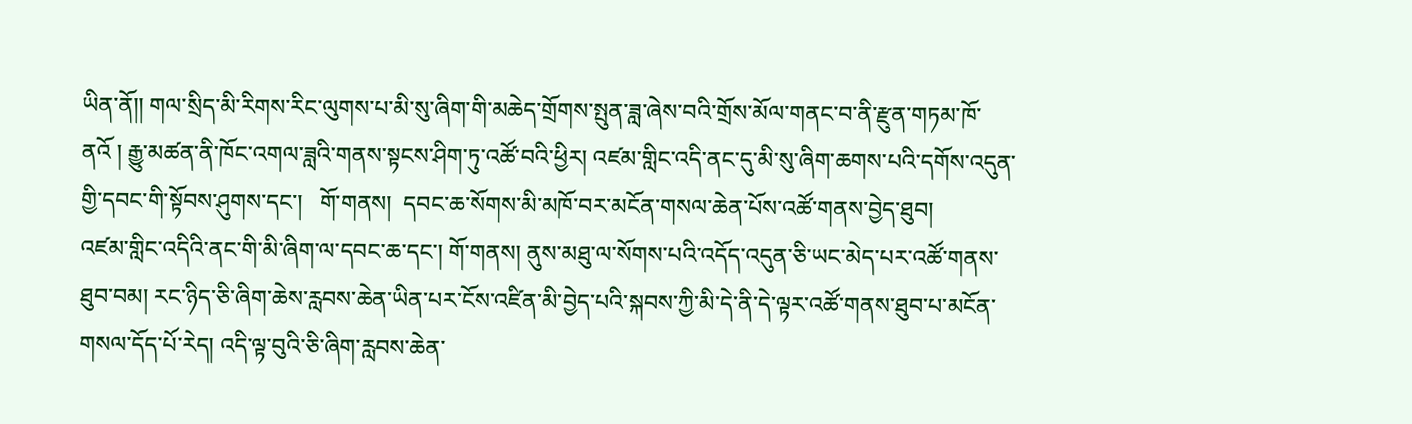ཡིན་ནོ།། གལ་སྲིད་མི་རིགས་རིང་ལུགས་པ་མི་སུ་ཞིག་གི་མཆེད་གྲོགས་སྤུན་ཟླ་ཞེས་བའི་གྲོས་མོལ་གནང་བ་ནི་རྫུན་གཏམ་ཁོ་ནའོ ། རྒྱུ་མཚན་ནི་ཁོང་འགལ་ཟླའི་གནས་སྟངས་ཤིག་ཏུ་འཚོ་བའི་ཕྱིར། འཛམ་གླིང་འདི་ནང་དུ་མི་སུ་ཞིག་ཆགས་པའི་དགོས་འདུན་གྱི་དབང་གི་སྟོབས་ཤུགས་དང་།   གོ་གནས།  དབང་ཆ་སོགས་མི་མཁོ་བར་མངོན་གསལ་ཆེན་པོས་འཚོ་གནས་བྱེད་ཐུབ།
འཛམ་གླིང་འདིའི་ནང་གི་མི་ཞིག་ལ་དབང་ཆ་དང་། གོ་གནས། ནུས་མཐུ་ལ་སོགས་པའི་འདོད་འདུན་ཅི་ཡང་མེད་པར་འཚོ་གནས་ཐུབ་བམ། རང་ཉིད་ཅི་ཞིག་ཆེས་རླབས་ཆེན་ཡིན་པར་ངོས་འཛིན་མི་བྱེད་པའི་སྐབས་ཀྱི་མི་དེ་ནི་དེ་ལྟར་འཚོ་གནས་ཐུབ་པ་མངོན་གསལ་དོད་པོ་རེད། འདི་ལྟ་བུའི་ཅི་ཞིག་རླབས་ཆེན་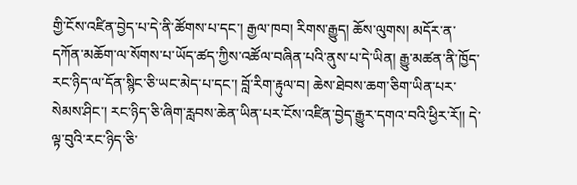གྱི་ངོས་འཛིན་བྱེད་པ་དེ་ནི་ཚོགས་པ་དང་། རྒྱལ་ཁབ། རིགས་རྒྱུད། ཆོས་ལུགས། མདོར་ན་དཀོན་མཆོག་ལ་སོགས་པ་ཡོད་ཚད་ཀྱིས་འཚོལ་བཞིན་པའི་ནུས་པ་དེ་ཡིན། རྒྱུ་མཚན་ནི་ཁྱོད་རང་ཉིད་ལ་དོན་སྙིང་ཅི་ཡང་མེད་པ་དང་། བློ་རིག་རྟུལ་བ། ཆེས་ཐེབས་ཆག་ཅིག་ཡིན་པར་སེམས་ཤིང་། རང་ཉིད་ཅི་ཞིག་རླབས་ཆེན་ཡིན་པར་ངོས་འཛིན་བྱེད་རྒྱུར་དགའ་བའི་ཕྱིར་རོ།། དེ་ལྟ་བུའི་རང་ཉིད་ཅི་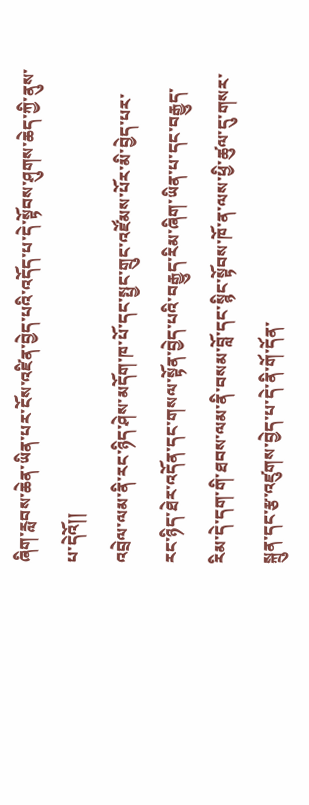ཞིག་རླབས་ཆེན་ཡིན་པར་ངོས་འཛིན་བྱེད་པའི་འདོད་པ་དེ་སྟོབས་ཤུགས་ཆེད་ཀྱི་ནུས་པ་དེའོ།།
འབྲེལ་ལམ་ནི་རང་ཉིད་ཤེས་མདོག་ཁ་པོ་དང་སྤྱང་གྲུང་འཛོམས་པོར་མི་བྱེད་པར་རང་ཉིད་ཐེར་འདོན་དང་གསལ་སྟོན་བྱེད་པའི་བརྒྱུད་རིམ་ཞིག་ཡིན་པ་དང་བརྒྱུད་རིམ་དེ་དག་གི་ཐབས་ལམ་ནི་བསམ་བློ་དང་སྙིང་སྟོབས་ཁོ་ན་ལས་ཕྱི་ཚུལ་དུ་གསར་སྐྲུན་དང་རྩ་འཛུགས་བྱེད་པ་དེ་ནི་གོ་དོན་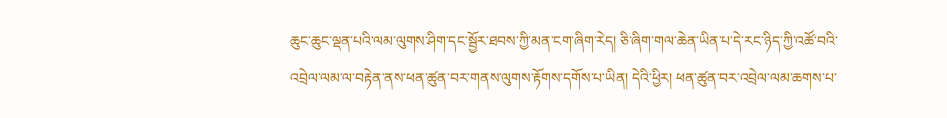ཆུང་ཆུང་ལྡན་པའི་ལམ་ལུགས་ཤིག་དང་སྦྱོར་ཐབས་ཀྱི་མན་ངག་ཞིག་རེད། ཅི་ཞིག་གལ་ཆེན་ཡིན་པ་དེ་རང་ཉིད་ཀྱི་འཚོ་བའི་འབྲེལ་ལམ་ལ་བརྟེན་ནས་ཕན་ཚུན་བར་གནས་ལུགས་རྟོགས་དགོས་པ་ཡིན། དེའི་ཕྱིར། ཕན་ཚུན་བར་འབྲེལ་ལམ་ཆགས་པ་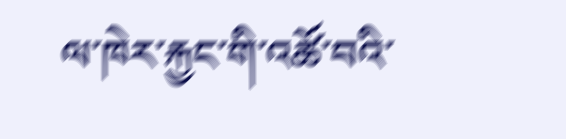ལ་ཁེར་རྐྱང་གི་འཚོ་བའི་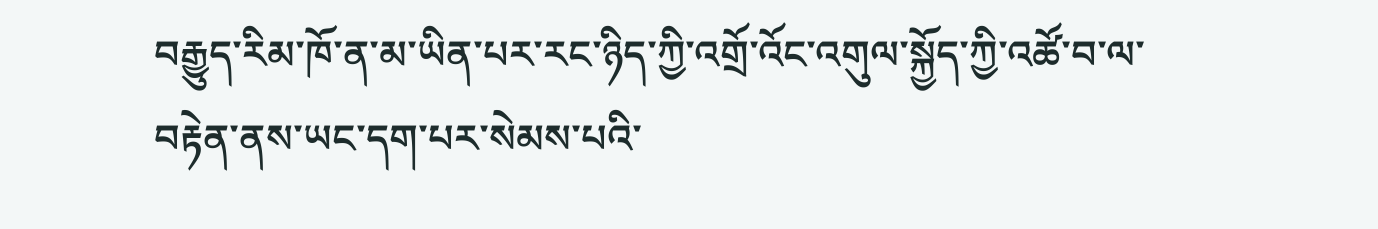བརྒྱུད་རིམ་ཁོ་ན་མ་ཡིན་པར་རང་ཉིད་ཀྱི་འགྲོ་འོང་འགུལ་སྐྱོད་ཀྱི་འཚོ་བ་ལ་བརྟེན་ནས་ཡང་དག་པར་སེམས་པའི་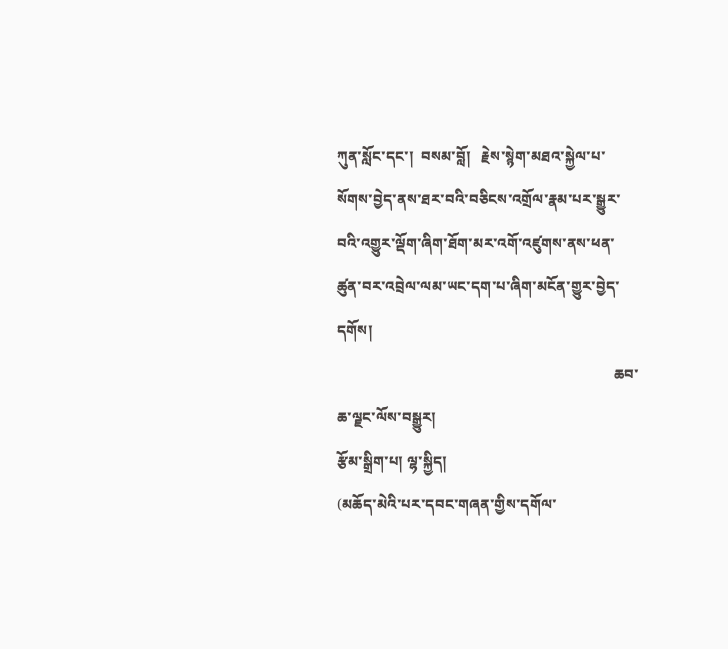ཀུན་སློང་དང་།  བསམ་བློ།   རྗེས་སྙེག་མཐའ་སྐྱེལ་པ་སོགས་བྱེད་ནས་ཐར་བའི་བཅིངས་འགྲོལ་རྣམ་པར་སྒྱུར་བའི་འགྱུར་ལྡོག་ཞིག་ཐོག་མར་འགོ་འཛུགས་ནས་ཕན་ཚུན་བར་འབྲེལ་ལམ་ཡང་དག་པ་ཞིག་མངོན་གྱུར་བྱེད་དགོས།
                                                                            ཆབ་ཆ་ལྗང་ལོས་བསྒྱུར།
རྩོམ་སྒྲིག་པ། ལྷ་སྐྱིད།
(མཆོད་མེའི་པར་དབང་གཞན་གྱིས་དགོལ་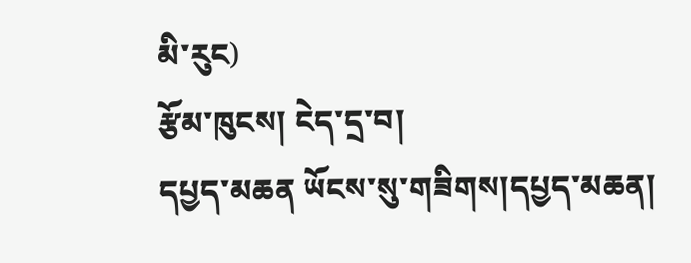མི་རུང)
རྩོམ་ཁུངས། ངེད་དྲ་བ།
དཔྱད་མཆན ཡོངས་སུ་གཟིགས།དཔྱད་མཆན།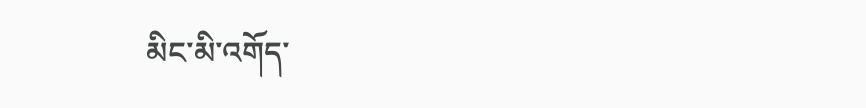མིང་མི་འགོད་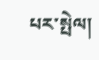པར་སྤེལ།